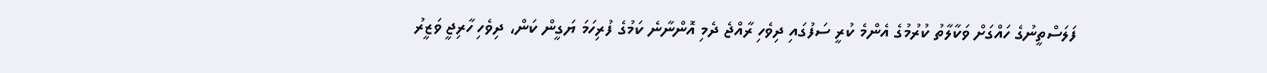ފަލަސްތީނުގެ ހައްގަށް ވަކާލާތު ކުރުމުގެ އެންމެ ކުރީ ސަފުގައި ދިވެހި ރާއްޖެ ދެމި އޮންނާނެ ކަމުގެ ފުރިހަމަ ޔަގީން ކަން، ދިވެހި ހާރިޖީ ވަޒީރު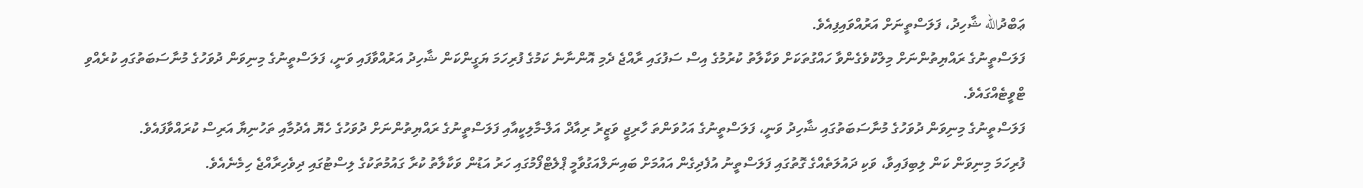ޢަބްދުالله ޝާހިދު، ފަލަސްތީނަށް އަރުއްވައިފިއެވެ.
ފަލަސްތީނުގެ ރައްޔިތުންނަށް މިލްކުވެގެންވާ ހައްގުތަކަށް ވަކާލާތު ކުރުމުގެ އިސް ސަފުގައި ރާއްޖެ ދެމި އޮންނާނެ ކަމުގެ ފުރިހަމަ ޔަގީންކަން ޝާހިދު އަރުއްވާފައި ވަނީ، ފަލަސްތީނުގެ މިނިވަން ދުވަހުގެ މުނާސަބަތުގައި ކުރެއްވި ޓްވީޓެއްގައެވެ.
ފަލަސްތީނުގެ މިނިވަން ދުވަހުގެ މުނާސަބަތުގައި ޝާހިދު ވަނީ، ފަލަސްތީނުގެ އަހުވަންތަ ހާރިޖީ ވަޒީރު ރިއާދް އަލް-މާލިކީއާއި ފަލަސްތީނުގެ ރައްޔިތުންނަށް ދުވަހުގެ ހެޔޮ އެދުމާއި ތަހުނިޔާ އަރިސް ކުރައްވާފައެވެ.
ފުރިހަމަ މިނިވަން ކަން ލިބިފައިވާ، ވަކި ދައުލަތެއްގެ ގޮތުގައި ފަލަސްތީނު އުފެދިގެން އައުމަށް ބައިނަލްއަގުވާމީ ޕްލެޓްފޯމުގައި ހަރު އަޑުން ވަކާލާތު ކުރާ ގައުމުތަކުގެ ލިސްޓުގައި ދިވެހިރާއްޖެ ހިމެނެއެވެ.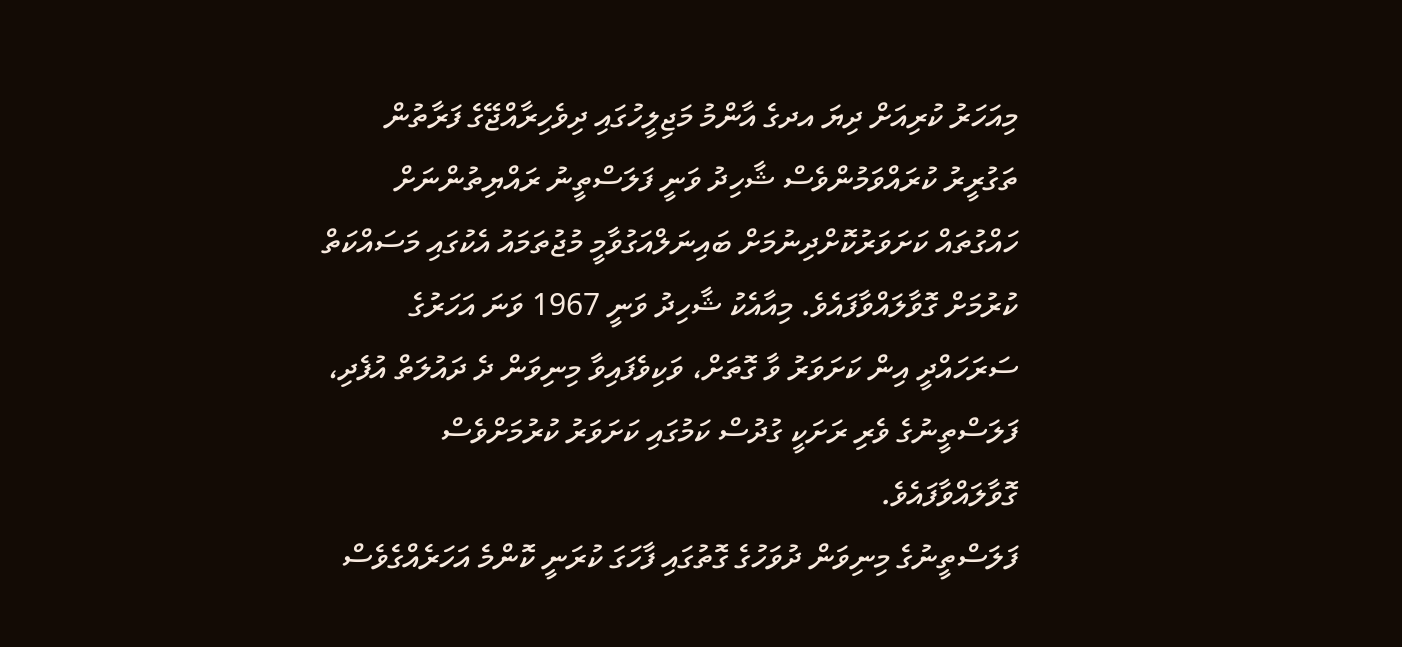މިއަހަރު ކުރިއަށް ދިޔަ އދގެ އާންމު މަޖިލީހުގައި ދިވެހިރާއްޖޭގެ ފަރާތުން ތަގުރީރު ކުރައްވަމުންވެސް ޝާހިދު ވަނީ ފަލަސްތީނު ރައްޔިތުންނަށް ހައްގުތައް ކަށަވަރުކޮށްދިނުމަށް ބައިނަލްއަގުވާމީ މުޖުތަމައު އެކުގައި މަސައްކަތް ކުރުމަށް ގޮވާލައްވާފައެވެ. މިއާއެކު ޝާހިދު ވަނީ 1967 ވަނަ އަހަރުގެ ސަރަހައްދީ އިން ކަށަވަރު ވާ ގޮތަށް، ވަކިވެފައިވާ މިނިވަން ދެ ދައުލަތް އުފެދި، ފަލަސްތީނުގެ ވެރި ރަށަކީ ގުދުސް ކަމުގައި ކަށަވަރު ކުރުމަށްވެސް ގޮވާލައްވާފައެވެ.
ފަލަސްތީނުގެ މިނިވަން ދުވަހުގެ ގޮތުގައި ފާހަގަ ކުރަނީ ކޮންމެ އަހަރެއްގެވެސް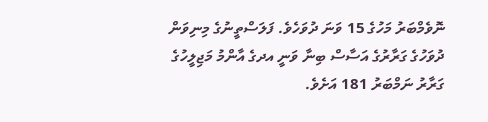ނޮވެމްބަރު މަހުގެ 15 ވަނަ ދުވަހެވެ. ފަލަސްތީނުގެ މިނިވަން ދުވަހުގެ ގަރާރުގެ އަސާސް ބިނާ ވަނީ އދގެ އާންމު މަޖިލީހުގެ ގަރާރު ނަމްބަރު 181 އަށެވެ.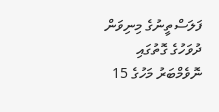ފަލަސްތީނުގެ މިނިވަން ދުވަހުގެ ގޮތުގައި ނޮވެމްބަރު މަހުގެ 15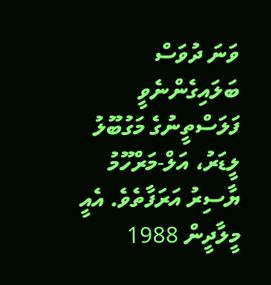ވަނަ ދުވަސް ބަލައިގެންނެވީ ފަލަސްތީނުގެ މަގުބޫލު ލީޑަރު، އަލް-މަރްހޫމު ޔާސިރު އަރަފާތެވެ. އެއީ މީލާދީން 1988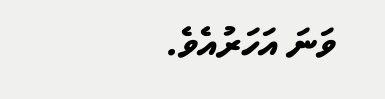ވަނަ އަހަރުއެވެ.